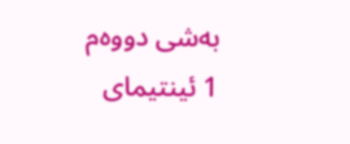بەشی دووەم
1 ئینتیمای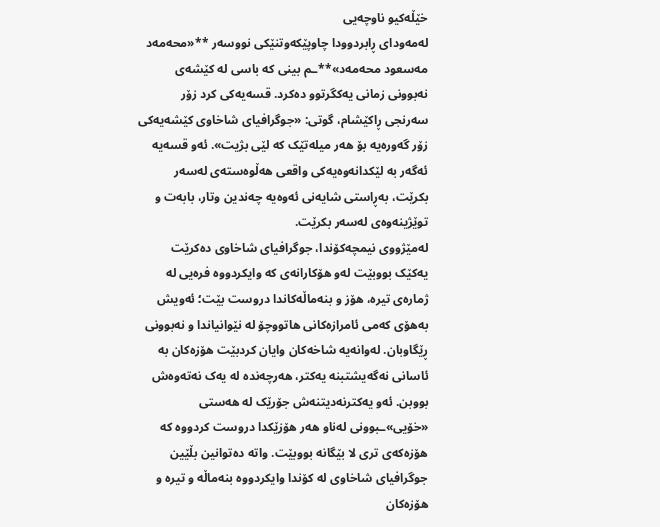خێڵەکیو ناوچەیی
لەمەودای ڕابردوودا چاوپێکەوتنێکی نووسەر **«محەمەد مەسعود محەمەد»**ـم بینی کە باسی لە کێشەی نەبوونی زمانی یەکگرتوو دەکرد. قسەیەکی کرد زۆر سەرنجی ڕاکێشام، گوتی: «جوگرافیای شاخاوی کێشەیەکی زۆر گەورەیە بۆ هەر میلەتێک کە لێی بژیت». ئەو قسەیە ئەگەر بە لێکدانەوەیەکی واقعی هەڵوەستەی لەسەر بکرێت، بەڕاستی شایەنی ئەوەیە چەندین وتار، بابەت و توێژینەوەی لەسەر بکرێت.
لەمێژووی نیمچەکۆندا، جوگرافیای شاخاوی دەکرێت یەکێک بووبێت لەو هۆکارانەی کە وایکردووە فرەیی لە ژمارەی تیرە، هۆز و بنەماڵەکاندا دروست بێت؛ ئەویش بەهۆی کەمی ئامرازەکانی هاتووچۆ لە نێوانیاندا و نەبوونی ڕێگاوبان. لەوانەیە شاخەکان وایان کردبێت هۆزەکان بە ئاسانی نەگەیشتبنە یەکتر، هەرچەندە لە یەک نەتەوەش بووبن. ئەو یەکترنەدیتنەش جۆرێک لە هەستی «خۆیی»ـبوونی لەناو هەر هۆزێکدا دروست کردووە کە هۆزەکەی تری لا بێگانە بووبێت. واتە دەتوانین بڵێین جوگرافیای شاخاوی لە کۆندا وایکردووە بنەماڵە و تیرە و هۆزەکان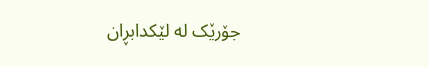جۆرێک لە لێکدابڕان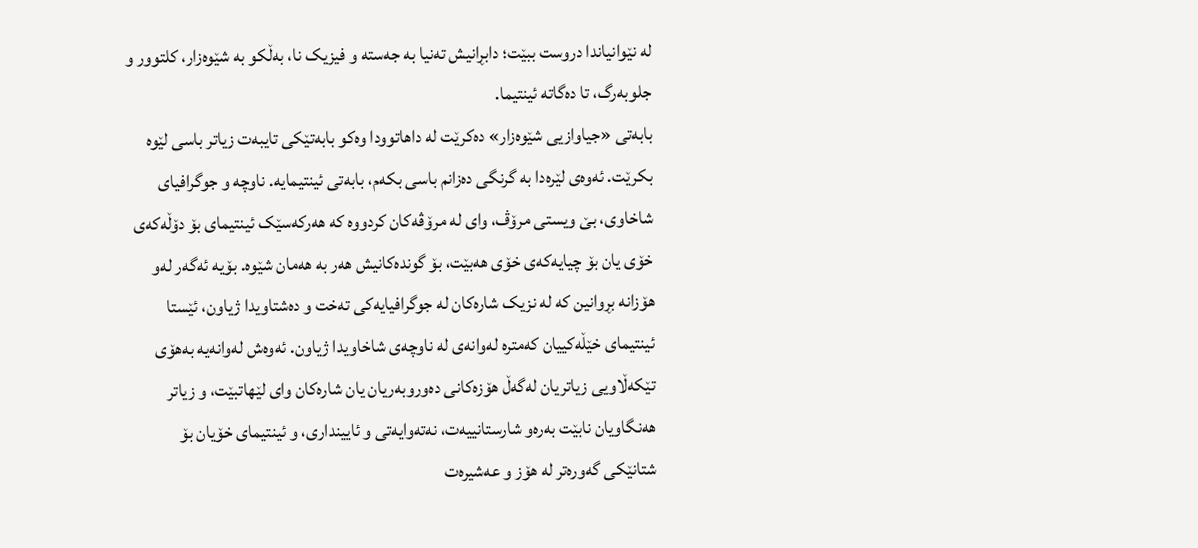لە نێوانیاندا دروست ببێت؛ دابڕانیش تەنیا بە جەستە و فیزیک نا، بەڵکو بە شێوەزار، کلتوور و جلوبەرگ، تا دەگاتە ئینتیما.
بابەتی «جیاوازیی شێوەزار» دەکرێت لە داھاتوودا وەکو بابەتێکی تایبەت زیاتر باسی لێوە بکرێت. ئەوەی لێرەدا بە گرنگی دەزانم باسی بکەم، بابەتی ئینتیمایە. ناوچە و جوگرافیای شاخاوی، بێ ویستی مرۆڤ، وای لە مرۆڤەکان کردووە کە هەرکەسێک ئینتیمای بۆ دۆڵەکەی خۆی یان بۆ چیایەکەی خۆی هەبێت، بۆ گوندەکانیش هەر بە هەمان شێوە. بۆیە ئەگەر لەو هۆزانە بڕوانین کە لە نزیک شارەکان لە جوگرافیایەکی تەخت و دەشتاویدا ژیاون، ئێستا ئینتیمای خێڵەکییان کەمترە لەوانەی لە ناوچەی شاخاویدا ژیاون. ئەوەش لەوانەیە بەهۆی تێکەڵاویی زیاتریان لەگەڵ هۆزەکانی دەوروبەریان یان شارەکان وای لێهاتبێت، و زیاتر هەنگاویان نابێت بەرەو شارستانییەت، نەتەوایەتی و ئایینداری، و ئینتیمای خۆیان بۆ شتانێکی گەورەتر لە هۆز و عەشیرەت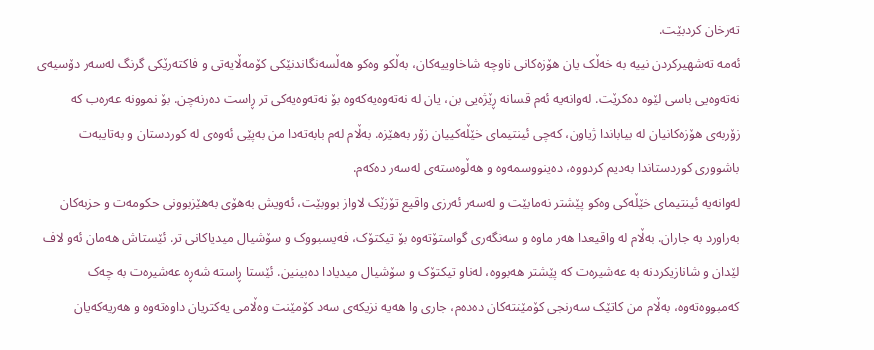تەرخان کردبێت.
ئەمە تەشھیرکردن نییە بە خەڵک یان هۆزەکانی ناوچە شاخاوییەکان، بەڵکو وەکو هەڵسەنگاندنێکی کۆمەڵایەتی و فاکتەرێکی گرنگ لەسەر دۆسیەی نەتەوەیی باسی لێوە دەکرێت. لەوانەیە ئەم قسانە ڕێژەیی بن، یان لە نەتەوەیەکەوە بۆ نەتەوەیەکی تر ڕاست دەرنەچن. بۆ نموونە عەرەب کە زۆربەی هۆزەکانیان لە بیاباندا ژیاون، کەچی ئینتیمای خێڵەکییان زۆر بەهێزە. بەڵام لەم بابەتەدا من بەپێی ئەوەی لە کوردستان و بەتایبەت باشووری کوردستاندا بەدیم کردووە، دەینووسمەوە و هەڵوەستەی لەسەر دەکەم.
لەوانەیە ئینتیمای خێڵەکی وەکو پێشتر نەمابێت و لەسەر ئەرزی واقیع تۆزێک لاواز بووبێت، ئەویش بەهۆی بەهێزبوونی حکومەت و حزبەکان بەراورد بە جاران. بەڵام لە واقیعدا هەر ماوە و سەنگەری گواستۆتەوە بۆ تیکتۆک، فەیسبووک و سۆشیال میدیاکانی تر. ئێستاش هەمان ئەو لاف لێدان و شانازیکردنە بە عەشیرەت کە پێشتر هەبووە، لەناو تیکتۆک و سۆشیال میدیادا دەبینین. ئێستا ڕاستە شەڕە عەشیرەت بە چەک کەمبووەتەوە، بەڵام من کاتێک سەرنجی کۆمێنتەکان دەدەم، جاری وا هەیە نزیکەی سەد کۆمێنت وەڵامی یەکتریان داوەتەوە و هەریەکەیان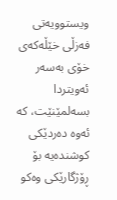ویستوویەتی فەزڵی خێڵەکەی خۆی بەسەر ئەویتردا بسەلمێنێت، کە ئەوە دەردێکی کوشندەیە بۆ ڕۆژگارێکی وەکو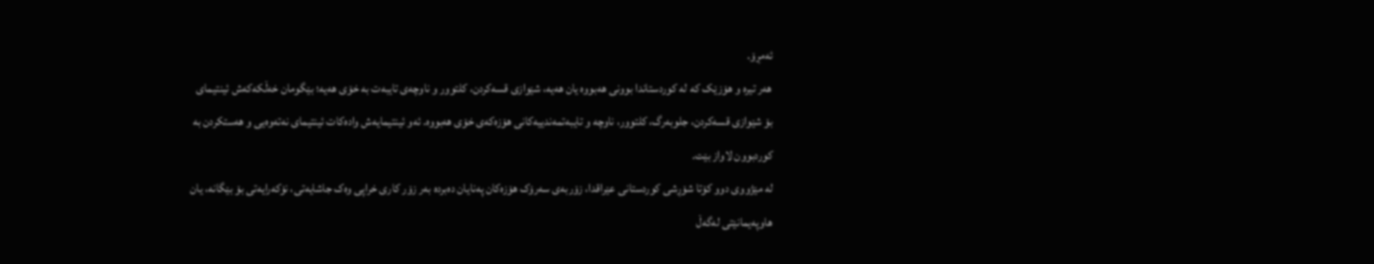ئەمڕۆ.
هەر تیرە و هۆزێک کە لە کوردستاندا بوونی هەبووە یان هەیە، شێوازی قسەکردن، کلتوور و ناوچەی تایبەت بە خۆی هەیە؛ بێگومان خەڵکەکەش ئینتیمای بۆ شێوازی قسەکردن، جلوبەرگ، کلتوور، ناوچە و تایبەتمەندییەکانی هۆزەکەی خۆی هەبووە. ئەو ئینتیمایەش وادەکات ئینتیمای نەتەوەیی و هەستکردن بە کوردبوون لاواز بێت.
لە مێژووی دوو کۆتا شۆڕشی کوردستانی عێراقدا، زۆربەی سەرۆک هۆزەکان پەنایان دەبردە بەر زۆر کاری خراپی وەک جاشایەتی، نۆکەرایەتی بۆ بێگانە، یان هاوپەیمانێتی لەگەڵ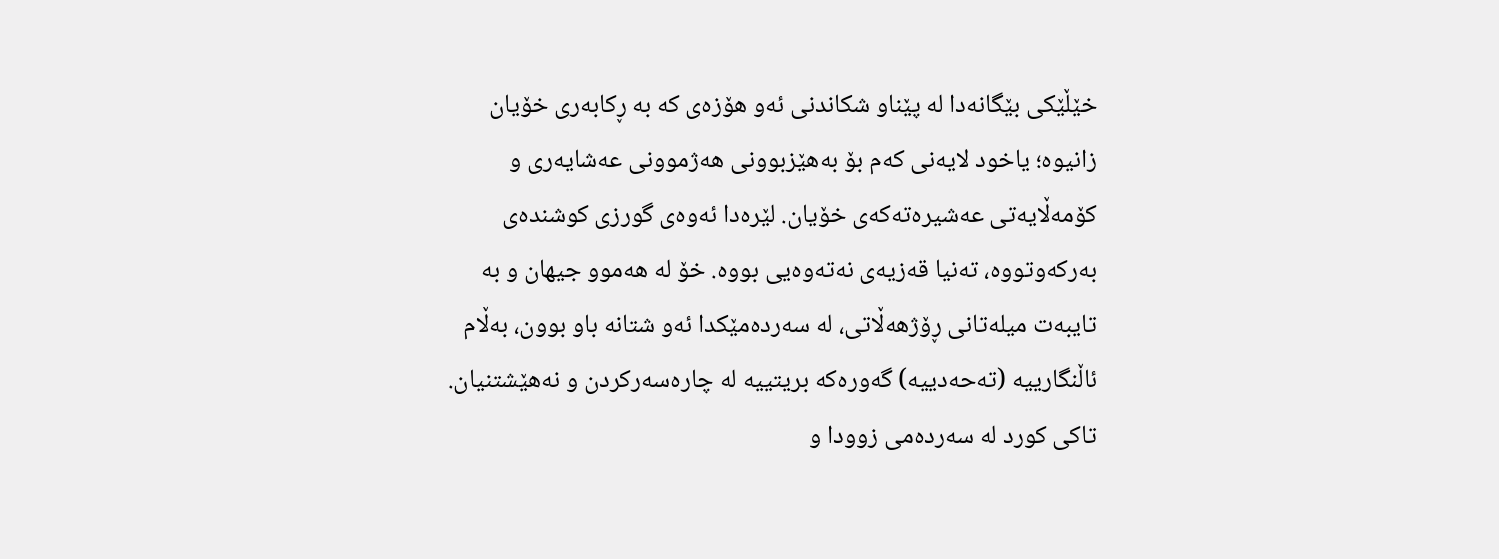خێڵێکی بێگانەدا لە پێناو شکاندنی ئەو هۆزەی کە بە ڕکابەری خۆیان زانیوە؛ یاخود لایەنی کەم بۆ بەهێزبوونی هەژموونی عەشایەری و کۆمەڵایەتی عەشیرەتەکەی خۆیان. لێرەدا ئەوەی گورزی کوشندەی بەرکەوتووە، تەنیا قەزیەی نەتەوەیی بووە. خۆ لە هەموو جیهان و بە تایبەت میلەتانی ڕۆژهەڵاتی، لە سەردەمێکدا ئەو شتانە باو بوون، بەڵام ئاڵنگارییە (تەحەدییە) گەورەکە بریتییە لە چارەسەرکردن و نەهێشتنیان.
تاکی کورد لە سەردەمی زوودا و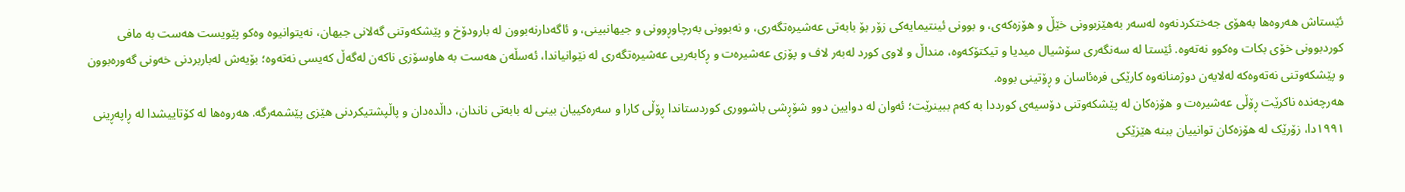ئێستاش هەروەها بەهۆی جەختکردنەوە لەسەر بەهێزبوونی خێڵ و هۆزەکەی، و بوونی ئینتیمایەکی زۆر بۆ بابەتی عەشیرەتگەری، و نەبوونی بەرچاوڕوونی و جیهانبینی، و ئاگەدارنەبوون لە بارودۆخ و پێشکەوتنی گەلانی جیهان، نەیتوانیوە وەکو پێویست هەست بە مافی کوردبوونی خۆی بکات وەکوو نەتەوە. ئێستا لە سەنگەری سۆشیال میدیا و تیکتۆکەوە، منداڵ و لاوی کورد لەبەر لاف و پۆزی عەشیرەت و ڕکابەریی عەشیرەتگەری لە نێوانیاندا، ئەسڵەن هەست بە هاوسۆزی ناکەن لەگەڵ کەیسی نەتەوە؛ بۆیەش لەباربردنی خەونی گەورەبوون و پێشکەوتنی نەتەوەکە لەلایەن دوژمنانەوە کارێکی فرەئاسان و ڕۆتینی بووە.
هەرچەندە ناکرێت ڕۆڵی عەشیرەت و هۆزەکان لە پێشکەوتنی دۆسیەی کورددا بە کەم ببینرێت؛ ئەوان لە دوایین دوو شۆڕشی باشووری کوردستاندا ڕۆڵی کارا و سەرەکییان بینی لە بابەتی ناندان، داڵدەدان و پاڵپشتیکردنی هێزی پێشمەرگە. هەروەها لە کۆتاییشدا لە ڕاپەڕینی ١٩٩١دا، زۆرێک لە هۆزەکان توانییان ببنە هێزێکی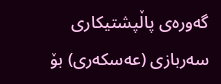گەورەی پاڵپشتیکاری سەربازی (عەسکەری) بۆ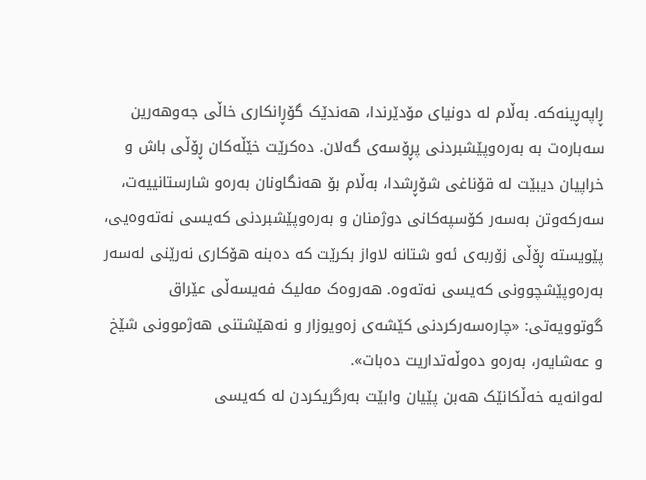ڕاپەڕینەکە. بەڵام لە دونیای مۆدێرندا، هەندێک گۆڕانکاری خاڵی جەوهەرین سەبارەت بە بەرەوپێشبردنی پڕۆسەی گەلان. دەکرێت خێڵەکان ڕۆڵی باش و خراپیان دیبێت لە قۆناغی شۆڕشدا، بەڵام بۆ هەنگاونان بەرەو شارستانییەت، سەرکەوتن بەسەر کۆسپەکانی دوژمنان و بەرەوپێشبردنی کەیسی نەتەوەیی، پێویستە ڕۆڵی زۆربەی ئەو شتانە لاواز بکرێت کە دەبنە هۆکاری نەرێنی لەسەر بەرەوپێشچوونی کەیسی نەتەوە. هەروەک مەلیک فەیسەڵی عێراق گوتوویەتی: «چارەسەرکردنی کێشەی زەویوزار و نەهێشتنی هەژموونی شێخ و عەشایەر، بەرەو دەوڵەتداریت دەبات».
لەوانەیە خەڵکانێک هەبن پێیان وابێت بەرگریکردن لە کەیسی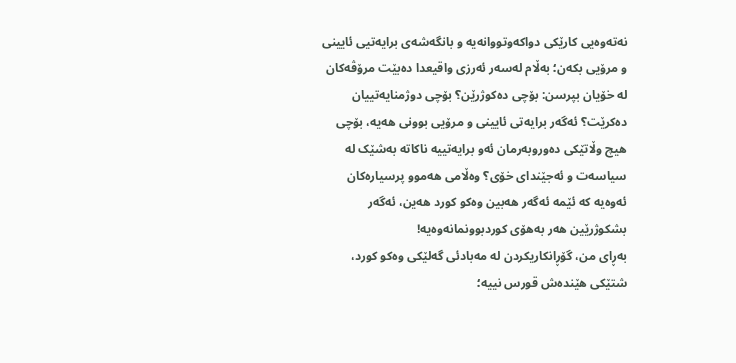نەتەوەیی کارێکی دواکەوتووانەیە و بانگەشەی برایەتیی ئایینی و مرۆیی بکەن؛ بەڵام لەسەر ئەرزی واقیعدا دەبێت مرۆڤەکان لە خۆیان بپرسن: بۆچی دەکوژرێن؟ بۆچی دوژمنایەتییان دەکرێت؟ ئەگەر برایەتی ئایینی و مرۆیی بوونی هەیە، بۆچی هیچ وڵاتێکی دەوروبەرمان ئەو برایەتییە ناکاتە بەشێک لە سیاسەت و ئەجێندای خۆی؟ وەڵامی هەموو پرسیارەکان ئەوەیە کە ئێمە ئەگەر هەبین وەکو کورد هەین، ئەگەر بشکوژرێین هەر بەهۆی کوردبوونمانەوەیە!
بەڕای من، گۆڕانکاریکردن لە مەبادئی گەلێکی وەکو کورد، شتێکی هێندەش قورس نییە؛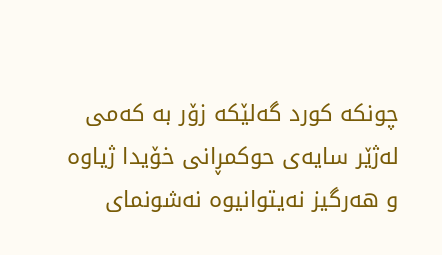چونکە کورد گەلێکە زۆر بە کەمی لەژێر سایەی حوکمڕانی خۆیدا ژیاوە و هەرگیز نەیتوانیوە نەشونمای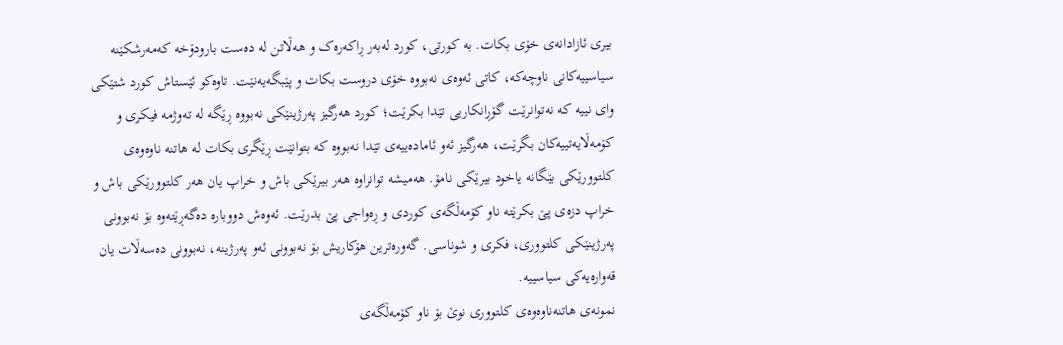بیری ئازادانەی خۆی بکات. بە کورتی، کورد لەبەر ڕاکەرەک و هەڵاتن لە دەست بارودۆخە کەمەرشکێنە سیاسییەکانی ناوچەکە، کاتی ئەوەی نەبووە خۆی دروست بکات و پێبگەیەنێت. تاوەکو ئێستاش کورد شتێکی وای نییە کە نەتوانرێت گۆڕانکاریی تێدا بکرێت؛ کورد هەرگیز پەرژینێکی نەبووە ڕێگە لە تەوژمە فیکری و کۆمەڵایەتییەکان بگرێت، هەرگیز ئەو ئامادەییەی تێدا نەبووە کە بتوانێت ڕێگری بکات لە هاتنە ناوەوەی کلتوورێکی بێگانە یاخود بیرێکی نامۆ. هەمیشە توانراوە هەر بیرێکی باش و خراپ یان هەر کلتوورێکی باش و خراپ دزەی پێ بکرێتە ناو کۆمەڵگەی کوردی و ڕەواجی پێ بدرێت. ئەوەش دووبارە دەگەڕێتەوە بۆ نەبوونی پەرژینێکی کلتووری، فکری و شوناسی. گەورەترین هۆکاریش بۆ نەبوونی ئەو پەرژینە، نەبوونی دەسەڵات یان قەوارەیەکی سیاسییە.
نمونەی هاتنەناوەوەی کلتووری نوێ بۆ ناو کۆمەڵگەی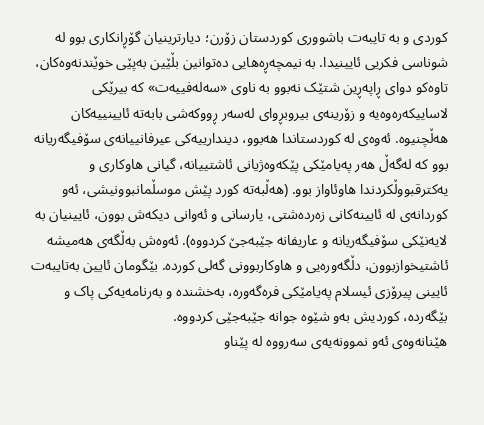کوردی و بە تایبەت باشووری کوردستان زۆرن؛ دیارترینیان گۆڕانکاری بوو لە شوناسی فکریی ئایینیدا. بە نیمچەڕەهایی دەتوانین بڵێین بەپێی خوێندنەوەکان، تاوەکو دوای ڕاپەڕین شتێک نەبوو بە ناوی «سەلەفییەت» کە بیرێکی لاساییکەرەوەیە و زۆرینەی بیروبڕوای لەسەر ڕووکەشی بابەتە ئایینییەکان هەڵچنیوە. ئەوەی لە کوردستاندا هەبوو، دیندارییەکی عیرفانییانەی سۆفیگەریانە بوو کە لەگەڵ هەر پەیامێکی پێکەوەژیانی ئاشتییانە، گیانی هاوکاری و یەکترقبووڵکردندا هاوئاواز بوو. (هەڵبەتە کورد پێش موسڵمانبوونیشی، ئەو کوردانەی لە ئایینەکانی زەردەشتی، یارسانی و ئەوانی دیکەش بوون، ئایینیان بە لایەنێکی سۆفیگەریانە و عاریفانە جێبەجێ کردووە). ئەوەش بەڵگەی هەمیشە ئاشتیخوازبوون، دڵگەورەیی و هاوکاربوونی گەلی کوردە. بێگومان ئایین بەتایبەت ئایینی پیرۆزی ئیسلام پەیامێکی فرەگەورە، بەخشندە و بەرنامەیەکی پاک و بێگەردە، کوردیش بەو شێوە جوانە جێبەجێی کردووە.
هێنانەوەی ئەو نموونەیەی سەرووە لە پێناو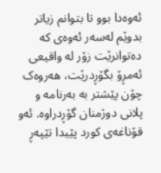ئەوەدا بوو تا بتوانم زیاتر بدوێم لەسەر ئەوەی کە دەتوانرێت زۆر لە واقیعی ئەمڕۆ بگۆڕدرێت، هەروەک چۆن پێشتر بە بەرنامە و پلانی دوژمنان گۆڕدراوە. ئەو قۆناغەی کورد پێیدا تێپەڕ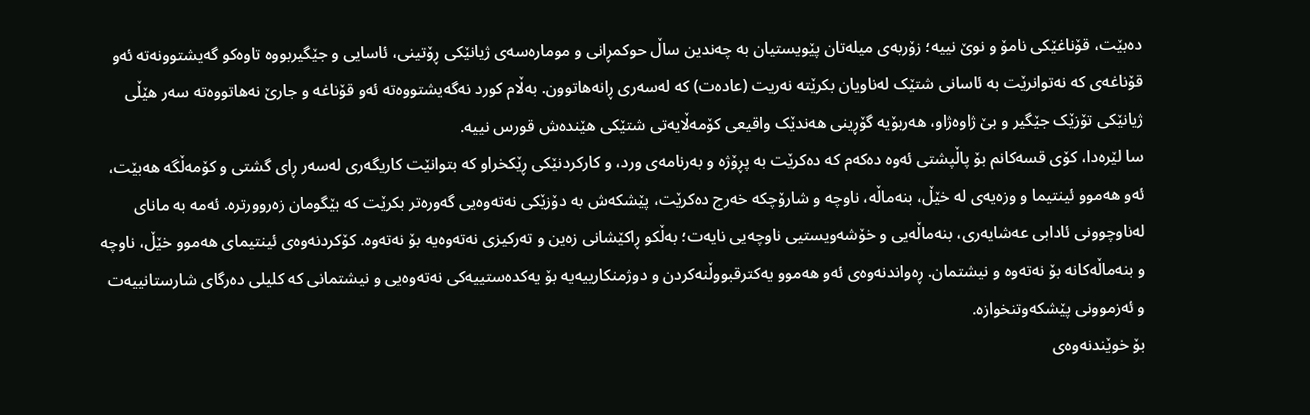دەبێت، قۆناغێکی نامۆ و نوێ نییە؛ زۆربەی میلەتان پێویستیان بە چەندین ساڵ حوکمڕانی و مومارەسەی ژیانێکی ڕۆتینی، ئاسایی و جێگیربووە تاوەکو گەیشتوونەتە ئەو قۆناغەی کە نەتوانرێت بە ئاسانی شتێک لەناویان بکرێتە نەریت (عادەت) کە لەسەری ڕانەهاتوون. بەڵام کورد نەگەیشتووەتە ئەو قۆناغە و جارێ نەهاتووەتە سەر هێڵی ژیانێکی تۆزێک جێگیر و بێ ژاوەژاو، هەربۆیە گۆڕینی هەندێک واقیعی کۆمەڵایەتی شتێکی هێندەش قورس نییە.
سا لێرەدا، کۆی قسەکانم بۆ پاڵپشتی ئەوە دەکەم کە دەکرێت بە پڕۆژە و بەرنامەی ورد، و کارکردنێکی ڕێکخراو کە بتوانێت کاریگەری لەسەر ڕای گشتی و کۆمەڵگە هەبێت، ئەو هەموو ئینتیما و وزەیەی لە خێڵ، بنەماڵە، ناوچە و شارۆچکە خەرج دەکرێت، پێشکەش بە دۆزێکی نەتەوەیی گەورەتر بکرێت کە بێگومان زەروورترە. ئەمە بە مانای لەناوچوونی ئادابی عەشایەری، بنەماڵەیی و خۆشەویستیی ناوچەیی نایەت؛ بەڵکو ڕاکێشانی زەین و تەرکیزی نەتەوەیە بۆ نەتەوە. کۆکردنەوەی ئینتیمای هەموو خێڵ، ناوچە و بنەماڵەکانە بۆ نەتەوە و نیشتمان. ڕەواندنەوەی ئەو هەموو یەکترقبووڵنەکردن و دوژمنکارییەیە بۆ یەکدەستییەکی نەتەوەیی و نیشتمانی کە کلیلی دەرگای شارستانییەت و ئەزموونی پێشکەوتنخوازە.
بۆ خوێندنەوەی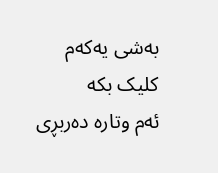بەشی یەکەم کلیک بکە
ئەم وتارە دەربڕی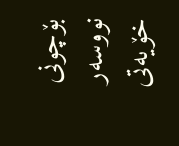بۆچونی نووسەر خۆیەتی